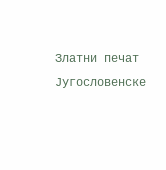Златни печат Југословенске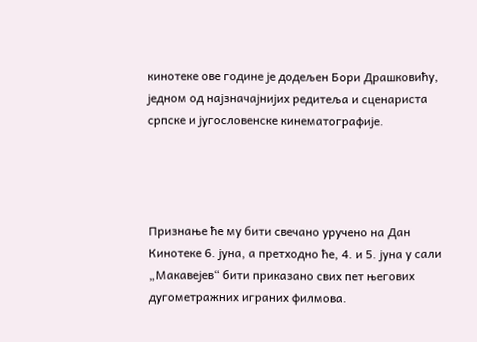кинотеке ове године је додељен Бори Драшковићу, једном од најзначајнијих редитеља и сценариста српске и југословенске кинематографије.




Признање ће му бити свечано уручено на Дан Кинотеке 6. јуна, а претходно ће, 4. и 5. јуна у сали „Макавејев“ бити приказано свих пет његових дугометражних играних филмова.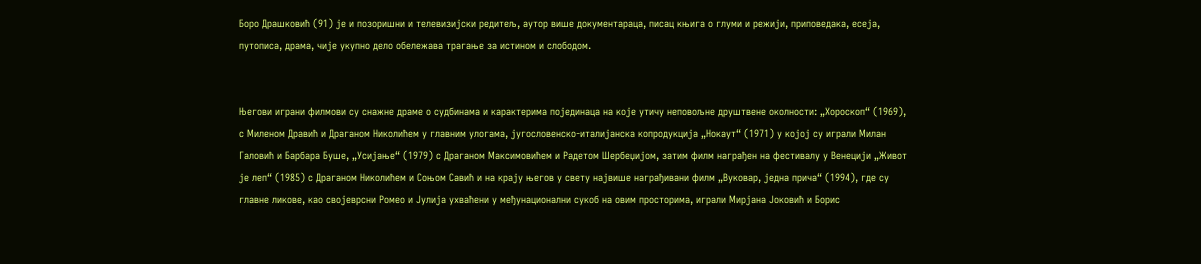Боро Драшковић (91) је и позоришни и телевизијски редитељ, аутор више документараца, писац књига о глуми и режији, приповедака, есеја, путописа, драма, чије укупно дело обележава трагање за истином и слободом.


Његови играни филмови су снажне драме о судбинама и карактерима појединаца на које утичу неповољне друштвене околности: „Хороскоп“ (1969), с Миленом Дравић и Драганом Николићем у главним улогама, југословенско-италијанска копродукција „Нокаут“ (1971) у којој су играли Милан Галовић и Барбара Буше, „Усијање“ (1979) с Драганом Максимовићем и Радетом Шербеџијом, затим филм награђен на фестивалу у Венецији „Живот је леп“ (1985) с Драганом Николићем и Соњом Савић и на крају његов у свету највише награђивани филм „Вуковар, једна прича“ (1994), где су главне ликове, као својеврсни Ромео и Јулија ухваћени у међунационални сукоб на овим просторима, играли Мирјана Јоковић и Борис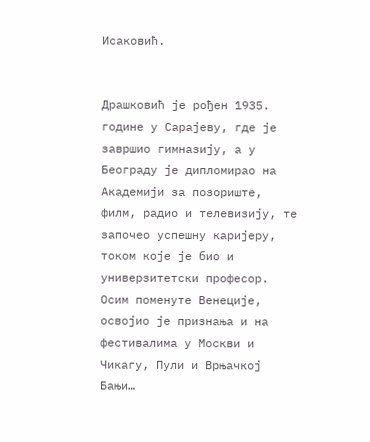Исаковић.


Драшковић је рођен 1935. године у Сарајеву, где је завршио гимназију, а у Београду је дипломирао на Академији за позориште, филм, радио и телевизију, те започео успешну каријеру, током које је био и универзитетски професор. Осим поменуте Венеције, освојио је признања и на фестивалима у Москви и Чикагу, Пули и Врњачкој Бањи…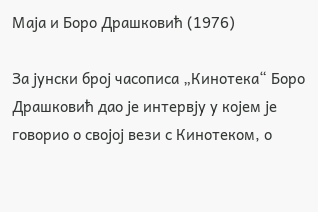Маја и Боро Драшковић (1976)

За јунски број часописа „Кинотека“ Боро Драшковић дао је интервју у којем је говорио о својој вези с Кинотеком, о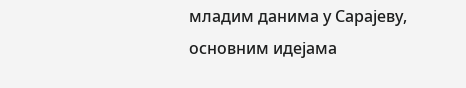младим данима у Сарајеву, основним идејама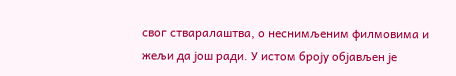свог стваралаштва, о неснимљеним филмовима и жељи да још ради. У истом броју објављен је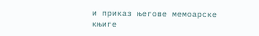и приказ његове мемоарске књиге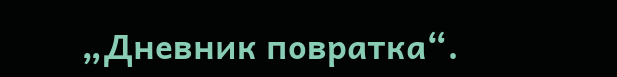„Дневник повратка“.